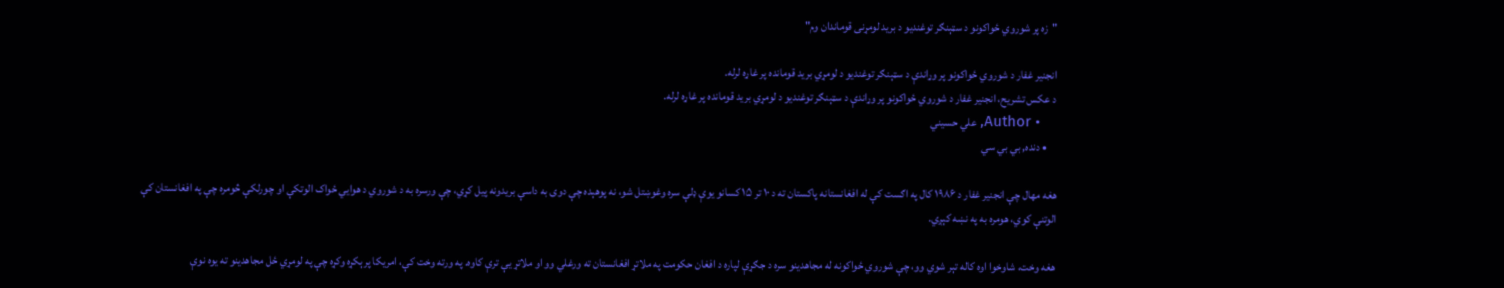"زه پر شوروي ځواکونو د سټېنګر توغندیو د برید لومړنی قوماندان وم"

انجنیر غفار د شوروي ځواکونو پر وړاندې د سټېنګر توغندیو د لومړي برید قومانده پر غاړه لرله.
د عکس تشریح، انجنیر غفار د شوروي ځواکونو پر وړاندې د سټېنګر توغندیو د لومړي برید قومانده پر غاړه لرله.
    • Author, علي حسیني
    • دنده, بي بي سي

هغه مهال چې انجنیر غفار د ۱۹۸۶ کال په اګست کې له افغانستانه پاکستان ته د ۱۰ تر ۱۵ کسانو یوې ډلې سره وغوښتل شو، نه پوهېده چې دوی به داسې بریدونه پیل کړي، چې ورسره به د شوروي د هوايي ځواک الوتکې او چورلکې څومره چې په افغانستان کې الوتنې کوي، هومره به په نښه کېږي.

هغه وخت، شاوخوا اوه کاله تېر شوي وو، چې شوروي ځواکونه له مجاهدینو سره د جګړې لپاره د افغان حکومت په ملاتړ افغانستان ته ورغلي وو او ملاتړ یې ترې کاوه. په ورته وخت کې، امریکا پرېکړه وکړه چې په لومړي ځل مجاهدینو ته یوه نوې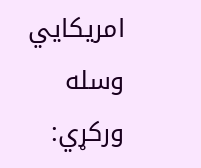امریکایي وسله ورکړي: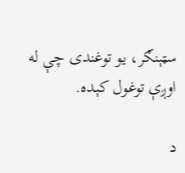سټېنګر، یو توغندی چې له اوږې توغول کېده.

د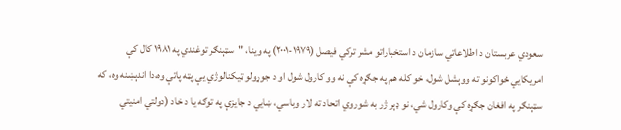سعودي عربستان د اطلاعاتي سازمان د استخباراتو مشر ترکي فیصل (۱۹۷۹-۲۰۰۱) په وینا، "سټېنګر توغندي په ۱۹۸۱ کال کې امریکایي ځواکونو ته ووېشل شول، خو کله هم په جګړه کې نه وو کارول شول او د جوړولو ټیکنالوژي یې پټه پاتې وه،‌دا اندېښنه وه، که سټېنګر په افغان جګړه کې وکارول شي، نو ډېر ژر به شوروي اتحاد ته لار وباسي، ښايي د جایزې په توګه یا د خاد (دولتي امنیتي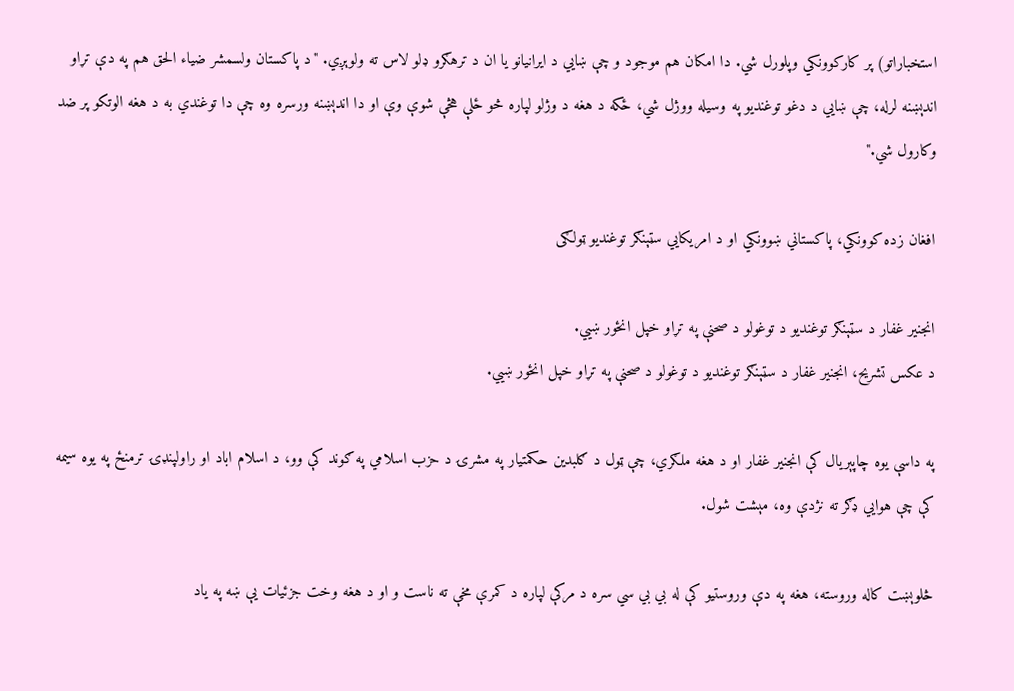استخباراتو) پر کارکوونکي وپلورل شي. دا امکان هم موجود و چې ښايي د ایرانیانو یا ان د ترهګرو ډلو لاس ته ولوېږي. "د پاکستان ولسمشر ضیاء الحق هم په دې تړاو اندېښنه لرله، چې ښايي د دغو توغندیو په وسیله ووژل شي، ځکه د هغه د وژلو لپاره څو ځلې هڅې شوې وې او دا اندېښنه ورسره وه چې دا توغندي به د هغه الوتکو پر ضد وکارول شي."

افغان زده کوونکي، پاکستاني ښوونکي او د امریکايي سټېنګر توغندیو ټولګی

انجنیر غفار د سټېنګر توغندیو د توغولو د صحنې په تړاو خپل انځور ښيي.
د عکس تشریح، انجنیر غفار د سټېنګر توغندیو د توغولو د صحنې په تړاو خپل انځور ښيي.

په داسې یوه چاپېریال کې انجنیر غفار او د هغه ملګري، چې ټول د ګلبدین حکمتیار په مشرۍ د حزب اسلامي په ګوند کې وو، د اسلام اباد او راولپنډۍ ترمنځ په یوه سیمه کې چې هوایي ډګر ته نژدې وه، مېشت شول.

څلوېښت کاله وروسته، هغه په دې وروستیو کې له بي بي سي سره د مرکې لپاره د کمرې مخې ته ناست و او د هغه وخت جزئیات یې ښه په یاد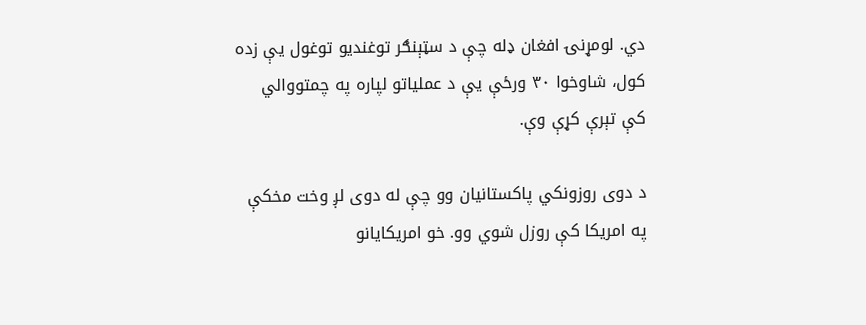دي. لومړنۍ افغان ډله چې د سټېنګر توغندیو توغول یې زده کول، شاوخوا ۳۰ ورځې یې د عملیاتو لپاره په چمتووالي کې تېرې کړې وې.

د دوی روزونکي پاکستانيان وو چې له دوی لږ وخت مخکې په امریکا کې روزل شوي وو. خو امریکایانو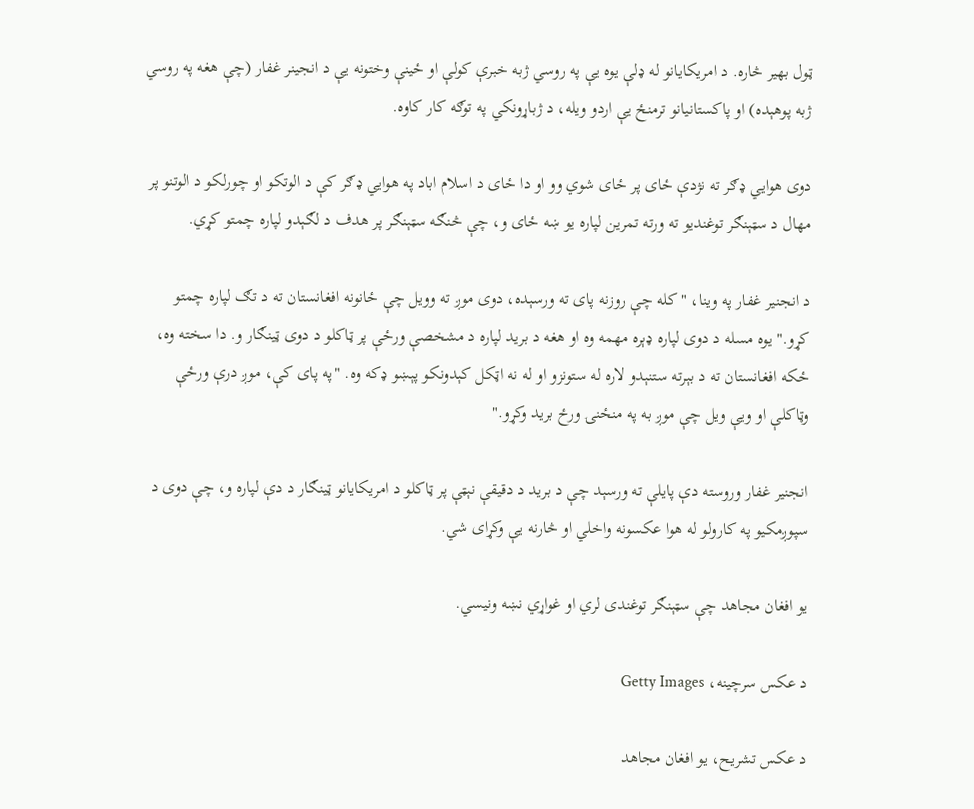ټول بهیر څاره. د امریکایانو له ډلې یوه یې په روسي ژبه خبرې کولې او ځینې وختونه یې د انجینر غفار (چې هغه په روسي ژبه پوهېده) او پاکستانیانو ترمنځ یې اردو ویله، د ژباړونکي په توګه کار کاوه.

دوی هوایي ډګر ته نژدې ځای پر ځای شوي وو او دا ځای د اسلام اباد په هوایي ډګر کې د الوتکو او چورلکو د الوتنو پر مهال د سټېنګر توغندیو ته ورته تمرین لپاره یو ښه ځای و، چې څنګه سټېنګر پر هدف د لګېدو لپاره چمتو کړي.

د انجنیر غفار په وینا، "کله چې روزنه پای ته ورسېده، دوی موږ ته وویل چې ځانونه افغانستان ته د تګ لپاره چمتو کړو." یوه مسله د دوی لپاره ډېره مهمه وه او هغه د برید لپاره د مشخصې ورځې پر ټاکلو د دوی ټینګار و. دا سخته وه، ځکه افغانستان ته د بېرته ستنېدو لاره له ستونزو او له نه اټکل کېدونکو پېښو ډکه وه. "په پای کې، موږ درې ورځې وټاکلې او ویې ویل چې موږ به په منځنۍ ورځ برید وکړو."

انجنیر غفار وروسته دې پایلې ته ورسېد چې د برید د دقیقې نېټې پر ټاکلو د امریکایانو ټینګار د دې لپاره و، چې دوی د سپوږمکیو په کارولو له هوا عکسونه واخلي او څارنه یې وکړای شي.

یو افغان مجاهد چې سټېنګر توغندی لري او غواړي نښه ونیسي.

د عکس سرچینه، Getty Images

د عکس تشریح، یو افغان مجاهد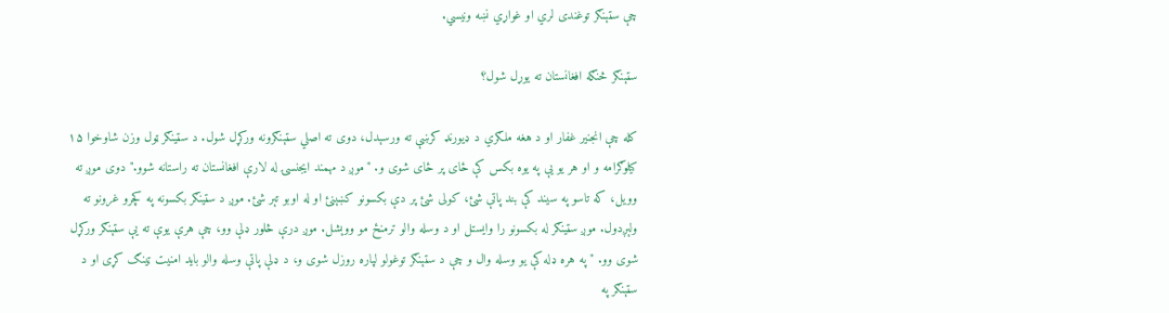چې سټېنګر توغندی لري او غواړي نښه ونیسي.

سټېنګر څنګه افغانستان ته یوړل شول؟

کله چې انجنیر غفار او د هغه ملګري د ډيورنډ کرښې ته ورسېدل، دوی ته اصلي سټېنګرونه ورکړل شول. د سټینګر ټول وزن شاوخوا ۱۵ کیلوګرامه و او هر یو یې په یوه بکس کې ځای پر ځای شوی و. "موږ د مهمند ایجنسۍ له لارې افغانستان ته راستانه شوو." دوی موږ ته وویل، که تاسو په سیند کې بند پاتې شئ، کولی شئ پر دې بکسونو کښېنئ او له اوبو تېر شئ. موږ د سټینګر بکسونه په کچرو غرونو ته ولېږدول. موږ سټینګر له بکسونو را وایستل او د وسله والو ترمنځ مو ووېشل. موږ درې څلور ډلې وو، چې هرې یوې ته یې سټېنګر ورکړل شوی وو. "په هره ډله کې یو وسله وال و چې د سټېنګر توغولو لپاره روزل شوی و، د ډلې پاتې وسله والو باید امنیت ټینګ کړی او د سټېنګر په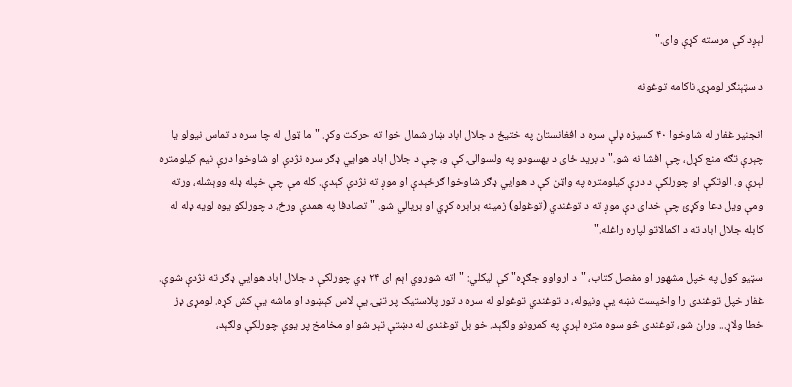لېږد کې مرسته کړې وای."

د سټېنګر لومړۍ ناکامه توغونه

انجنیر غفار له شاوخوا ۴۰ کسیزه ډلې سره د افغانستان په ختیځ د جلال اباد ښار شمال خوا ته حرکت وکړ. "ما ټول له چا سره د تماس نیولو یا چېرې تګه منع کړل، چې افشا نه شو." د برید ځای د بهسودو په ولسوالۍ کې و، چې د جلال اباد هوايي ډګر سره نژدې او شاوخوا درې نیم کیلومتره لېرې و. الوتکې او چورلکې د درې کیلومتره په واټن کې د هوايي ډګر شاوخوا ګرځېدې او موږ ته نژدې کېدې. کله مې چې خپله ډله ووېشله، ورته ومې ویل دعا وکړئ چې خدای دې موږ ته د توغندي (توغولو) زمینه برابره کړي او بریالي شو. "تصادفا په همدې ورځ، د چورلکو یوه لویه ډله له کابله جلال اباد ته د اکمالاتو لپاره راغله."

سټیو کول په خپل مشهور او مفصل کتاب، "د ارواوو جګړه" کې لیکلي: "اته شوروي اېم ای ۲۴ ډي چورلکې د جلال اباد هوایي ډګر ته نژدې شوې. غفار خپل توغندی را واخیست نښه یې ونیوله، د توغندي توغولو له سره د تور پلاستیک پر تڼۍ یې لاس کېښود او ماشه یې کش کړه. لومړی ډز خطا ولاړ... وران شو، توغندی څو سوه متره لېرې په کمرونو ولګېد. خو بل توغندی له دښتې تېر شو او مخامخ پر یوې چورلکې ولګېد،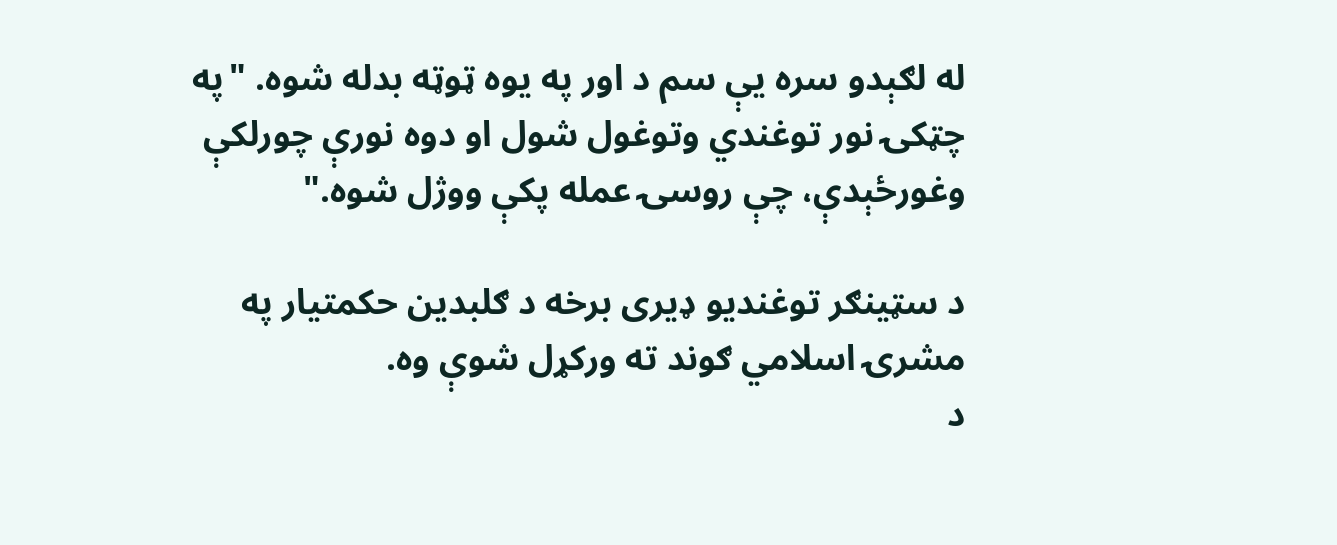له لګېدو سره یې سم د اور په یوه ټوټه بدله شوه. "په چټکۍ نور توغندي وتوغول شول او دوه نورې چورلکې وغورځېدې، چې روسۍ عمله پکې ووژل شوه."

د سټینګر توغندیو ډیری برخه د ګلبدین حکمتیار په مشرۍ اسلامي ګوند ته ورکړل شوې وه.
د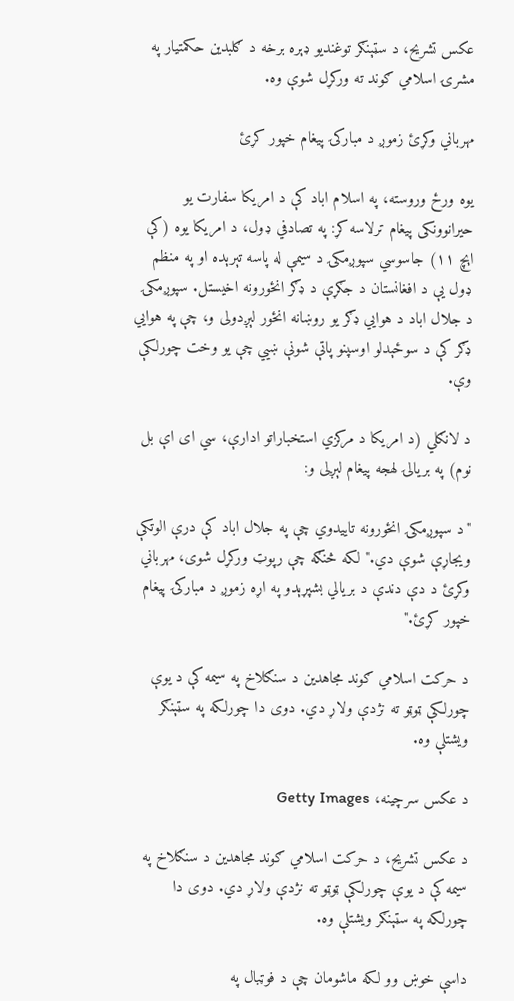عکس تشریح، د سټېنګر توغندیو ډېره برخه د ګلبدین حکمتیار په مشرۍ اسلامي ګوند ته ورکړل شوې وه.

مهرباني وکړئ زموږ د مبارکۍ پیغام خپور کړئ

یوه ورځ وروسته، په اسلام اباد کې د امریکا سفارت یو حیرانوونکی پیغام ترلاسه کړ: په تصادفي ډول، د امریکا یوه (کې اېچ ۱۱) جاسوسي سپوږمکۍ د سیمې له پاسه تېرېده او په منظم ډول یې د افغانستان د جګړې د ډګر انځورونه اخیستل. سپوږمکۍ د جلال اباد د هوايي ډګر یو روښانه انځور لېږدولی و، چې په هوايي ډګر کې د سوځېدلو اوسپنو پاتې شونې ښيي چې یو وخت چورلکې وې.

د لانګلي (د امریکا د مرکزي استخباراتو ادارې، سي ای اې بل نوم) په بریالۍ لهجه پیغام لېږلی و:

"د سپوږمکۍ انځورونه تاییدوي چې په جلال اباد کې درې الوتکې ویجاړې شوې دي." لکه څنګه چې رپوټ ورکړل شوی، مهرباني وکړئ د دې دندې د بریالي بشپړېدو په اړه زموږ د مبارکۍ پیغام خپور کړئ."

د حرکت اسلامي ګوند مجاهدین د سنګلاخ په سیمه کې د یوې چورلکې ټوټو ته نژدې ولاړ دي. دوی دا چورلکه په سټېنګر ویشتلې وه.

د عکس سرچینه، Getty Images

د عکس تشریح، د حرکت اسلامي ګوند مجاهدین د سنګلاخ په سیمه کې د یوې چورلکې ټوټو ته نژدې ولاړ دي. دوی دا چورلکه په سټېنګر ویشتلې وه.

داسې خوښ وو لکه ماشومان چې د فوټبال په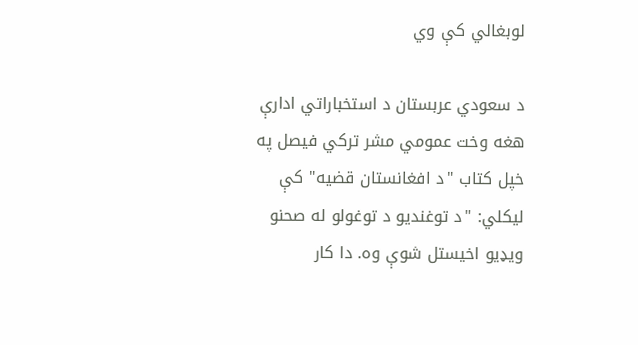لوبغالي کې وي

د سعودي عربستان د استخباراتي ادارې هغه وخت عمومي مشر ترکي فیصل په خپل کتاب "د افغانستان قضیه" کې لیکلي: "د توغندیو د توغولو له صحنو ویډیو اخیستل شوې وه. دا کار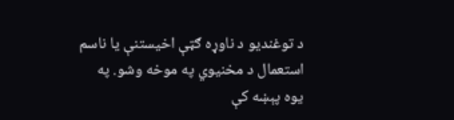د توغندیو د ناوړه ګټې اخیستنې یا ناسم استعمال د مخنیوي په موخه وشو. په یوه پېښه کې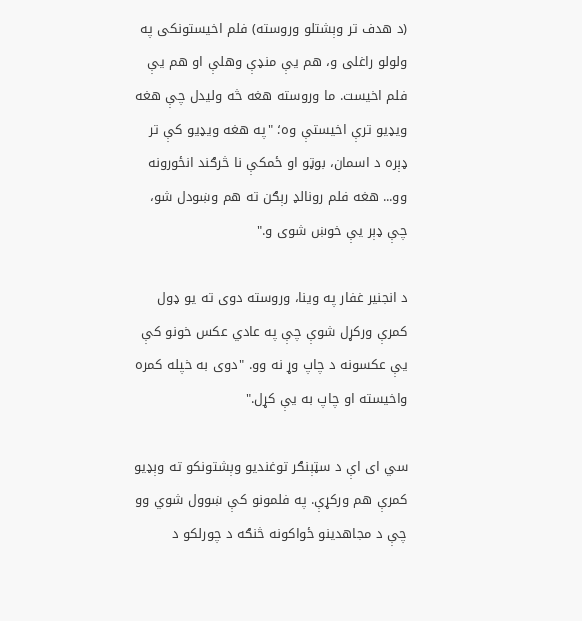(د هدف تر وېشتلو وروسته) فلم اخیستونکی په ولولو راغلی و، هم یې منډې وهلې او هم یې فلم اخیست. ما وروسته هغه څه ولیدل چې هغه ویډیو ترې اخیستې وه؛ "په هغه ویډیو کې تر ډېره د اسمان، بوټو او ځمکې نا څرګند انځورونه وو... هغه فلم رونالډ رېګن ته هم وښودل شو، چې ډېر یې خوښ شوی و."

د انجنیر غفار په وینا، وروسته دوی ته یو ډول کمرې ورکړل شوې چې په عادي عکس خونو کې یې عکسونه د چاپ وړ نه وو. "دوی به خپله کمره واخیسته او چاپ به یې کړل."

سي ای اې د سټېنګر توغندیو وېشتونکو ته وېډیو کمرې هم ورکړې. په فلمونو کې ښوول شوي وو چې د مجاهدینو ځواکونه څنګه د چورلکو د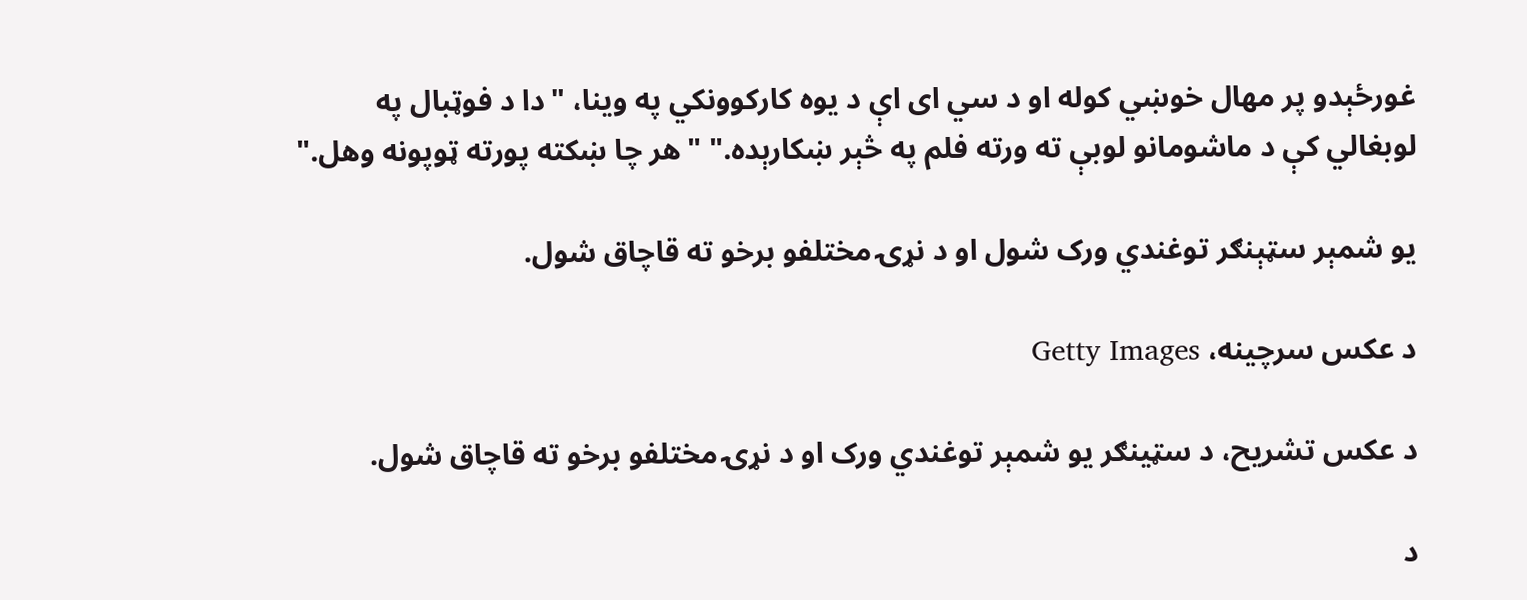غورځېدو پر مهال خوښي کوله او د سي ای اې د یوه کارکوونکي په وینا، "دا د فوټبال په لوبغالي کې د ماشومانو لوبې ته ورته فلم په څېر ښکارېده." "هر چا ښکته پورته ټوپونه وهل."

یو شمېر سټېنګر توغندي ورک شول او د نړۍ مختلفو برخو ته قاچاق شول.

د عکس سرچینه، Getty Images

د عکس تشریح، د سټینګر یو شمېر توغندي ورک او د نړۍ مختلفو برخو ته قاچاق شول.

د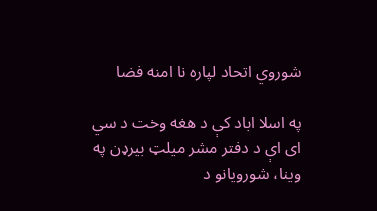شوروي اتحاد لپاره نا امنه فضا

په اسلا اباد کې د هغه وخت د سي ای اې د دفتر مشر میلټ بیرډن په وینا، شورويانو د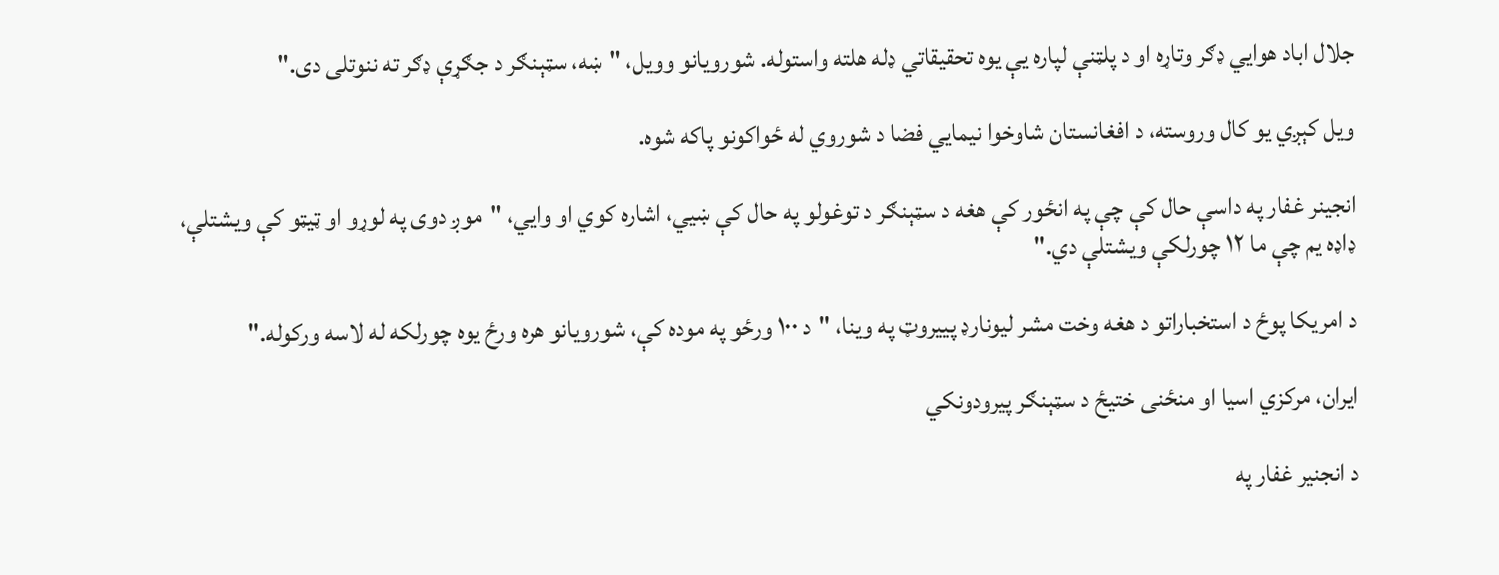جلال اباد هوايي ډګر وتاړه او د پلټنې لپاره یې یوه تحقیقاتي ډله هلته واستوله. شورويانو وویل، "ښه، سټېنګر د جګړې ډګر ته ننوتلی دی."

ویل کېږي یو کال وروسته، د افغانستان شاوخوا نیمایي فضا د شوروي له ځواکونو پاکه شوه.

انجینر غفار په داسې حال کې چې په انځور کې هغه د سټېنګر د توغولو په حال کې ښيي، اشاره کوي او وایي، "موږ دوی په لوړو او ټیټو کې ویشتلې، ډاډه یم چې ما ۱۲ چورلکې ویشتلې دي."

د امریکا پوځ د استخباراتو د هغه وخت مشر لیونارډ پییروټ په وینا، "د ۱۰۰ ورځو په موده کې، شورويانو هره ورځ یوه چورلکه له لاسه ورکوله."

ایران، مرکزي اسیا او منځنی ختیځ د سټېنګر پیرودونکي

د انجنیر غفار په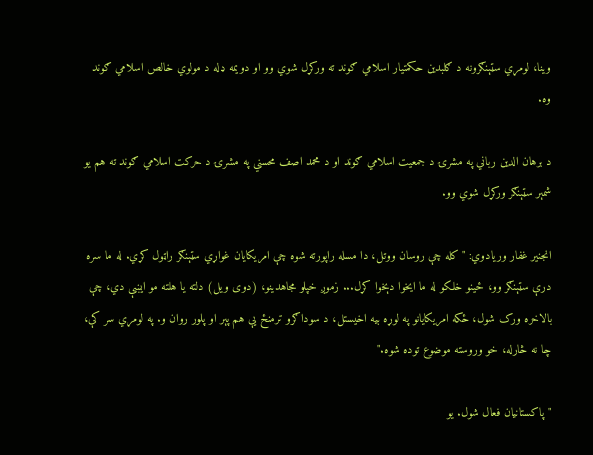وینا، لومړي سټېنګرونه د ګلبدین حکمتیار اسلامي ګوند ته ورکړل شوي وو او دویمه ډله د مولوي خالص اسلامي ګوند وه.

د برهان الدین رباني په مشرۍ د جمعیت اسلامي ګوند او د محمد اصف محسني په مشرۍ د حرکت اسلامي ګوند ته هم یو شمېر سټېنګر ورکړل شوي وو.

انجنیر غفار وریادوي: "کله چې روسان ووتل، دا مسله راپورته شوه چې امریکایان غواړي سټېنګر راټول کړي. له ما سره درې سټېنګر وو، ځینو خلکو له ما ایخوا دېخوا کړل... زموږ خپلو مجاهدینو، (دوی ویل) دلته یا هلته مو ایښې دي، چې بالاخره ورک شول، ځکه امریکایانو په لوړه بیه اخیستل، د سوداګرو ترمنځ یې هم پېر او پلور روان و. په لومړي سر کې، چا نه څارله، خو وروسته موضوع توده شوه."

"پاکستانیان فعال شول. یو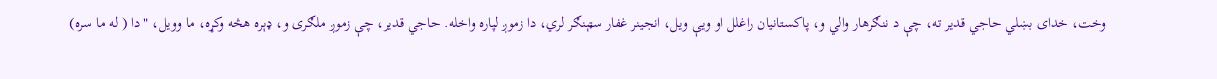وخت، خدای بښلي حاجي قدیر ته، چې د ننګرهار والي و، پاکستانیان راغلل او ویې ویل، انجینر غفار سټېنګر لري، دا زموږ لپاره واخله. حاجي قدیر، چې زموږ ملګری و، ډېره هڅه وکړه، ما وویل، "دا ( له ما سره)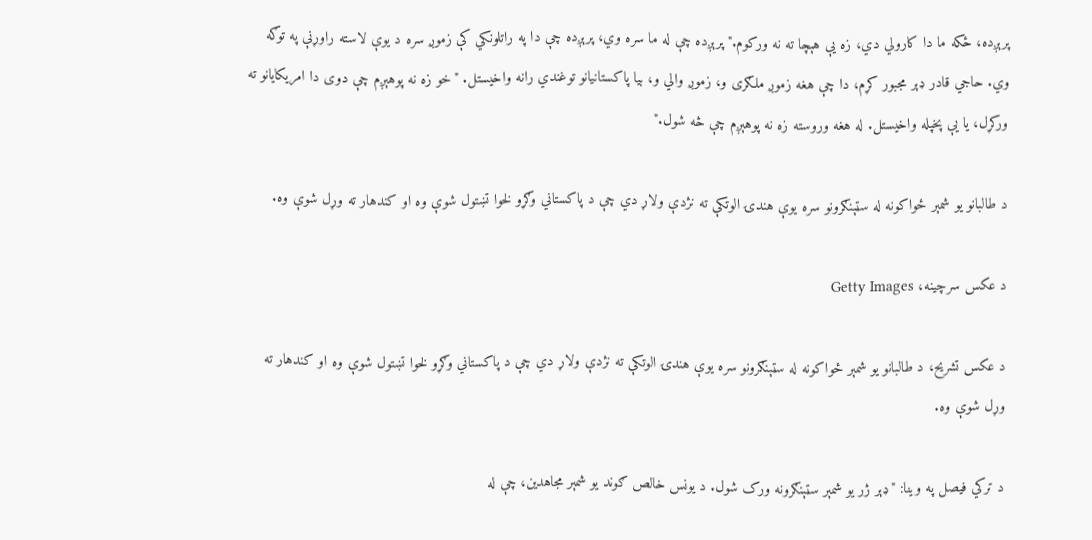پرېږده، ځکه ما دا کارولي دي، زه یې هېچا ته نه ورکوم." پرېږده چې له ما سره وي، پرېږده چې دا په راتلونکي کې زموږ سره د یوې لاسته راوړنې په توګه وي. حاجي قادر ډېر مجبور کړم، دا چې هغه زموږ ملګری و، زموږ والي و، بیا پاکستانیانو توغندي رانه واخیستل. "خو زه نه پوهېږم چې دوی دا امریکایانو ته ورکړل، یا یې پخپله واخیستل. له هغه وروسته زه نه پوهېږم چې څه شول."

د طالبانو یو شمېر ځواکونه له سټېنګرونو سره یوې هندۍ الوتکې ته نژدې ولاړ دي چې د پاکستاني وګړو لخوا تښتول شوې وه او کندهار ته وړل شوې وه.

د عکس سرچینه، Getty Images

د عکس تشریح، د طالبانو یو شمېر ځواکونه له سټېنګرونو سره یوې هندۍ الوتکې ته نژدې ولاړ دي چې د پاکستاني وګړو لخوا تښتول شوې وه او کندهار ته وړل شوې وه.

د ترکي فیصل په وینا: "ډېر ژر یو شمېر سټېنګرونه ورک شول. د یونس خالص ګوند یو شمېر مجاهدین، چې له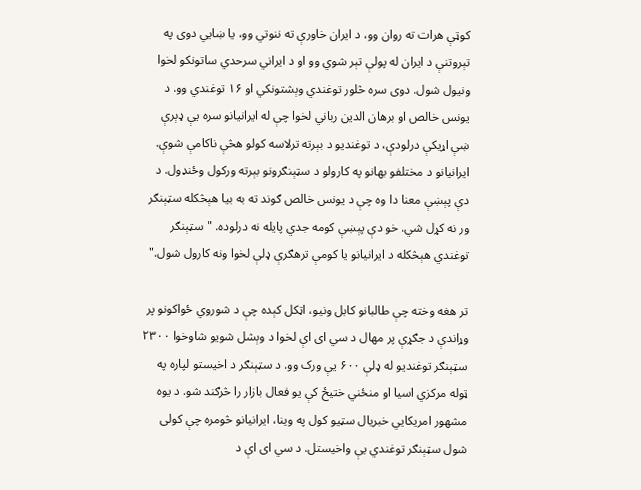کوټې هرات ته روان وو، د ایران خاورې ته ننوتي وو، یا ښايي دوی په تېروتنې د ایران له پولې تېر شوي وو او د ایراني سرحدي ساتونکو لخوا ونیول شول. دوی سره څلور توغندي وېشتونکي او ۱۶ توغندي وو. د یونس خالص او برهان الدین رباني لخوا چې له ایرانیانو سره یې ډېرې ښې اړیکې درلودې، د توغندیو د بېرته ترلاسه کولو هڅې ناکامې شوې. ایرانیانو د مختلفو بهانو په کارولو د سټېنګرونو بېرته ورکول وځنډول. د دې پېښې معنا دا وه چې د یونس خالص ګوند ته به بیا هېڅکله سټېنګر ور نه کړل شي. خو دې پېښې کومه جدي پایله نه درلوده. "سټېنګر توغندي هېڅکله د ایرانیانو یا کومې ترهګرې ډلې لخوا ونه کارول شول."

تر هغه وخته چې طالبانو کابل ونیو، اټکل کېده چې د شوروي ځواکونو پر وړاندې د جګړې پر مهال د سي ای اې لخوا د وېشل شويو شاوخوا ۲۳۰۰ سټېنګر توغندیو له ډلې ۶۰۰ یې ورک وو. د سټېنګر د اخیستو لپاره په ټوله مرکزي اسیا او منځني ختیځ کې یو فعال بازار را څرګند شو. د یوه مشهور امریکایي خبریال سټیو کول په وینا، ایرانیانو څومره چې کولی شول سټېنګر توغندي یې واخیستل. د سي ای اې د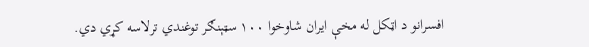افسرانو د اټکل له مخې ایران شاوخوا ۱۰۰ سټېنګر توغندي ترلاسه کړي دي.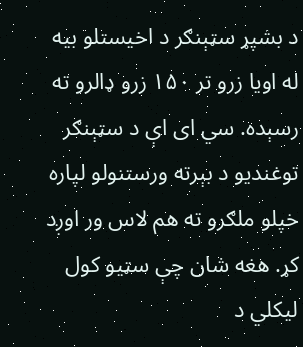د بشپړ سټېنګر د اخیستلو بیه له اویا زرو تر ۱۵۰ زرو ډالرو ته رسېده. سي ای اې د سټېنګر توغندیو د بېرته ورستنولو لپاره خپلو ملګرو ته هم لاس ور اوږد کړ. هغه شان چې سټیو کول لیکلي د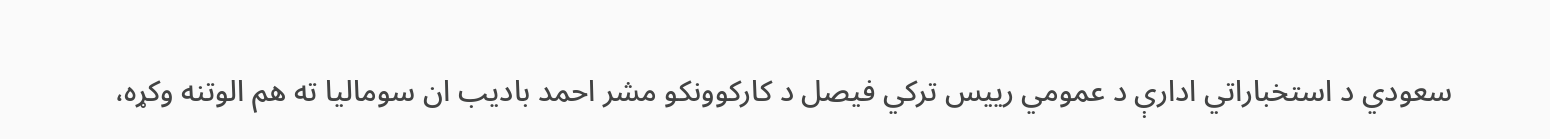سعودي د استخباراتي ادارې د عمومي رییس ترکي فیصل د کارکوونکو مشر احمد بادیب ان سومالیا ته هم الوتنه وکړه،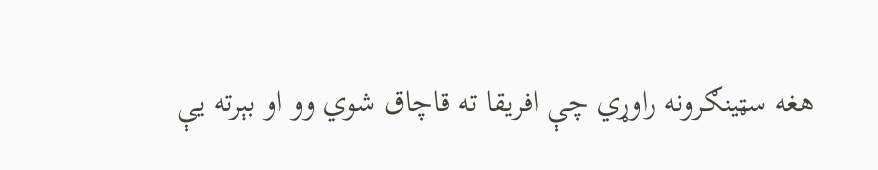هغه سټینګرونه راوړي چې افریقا ته قاچاق شوي وو او بېرته یې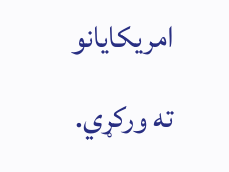امریکایانو ته ورکړي.